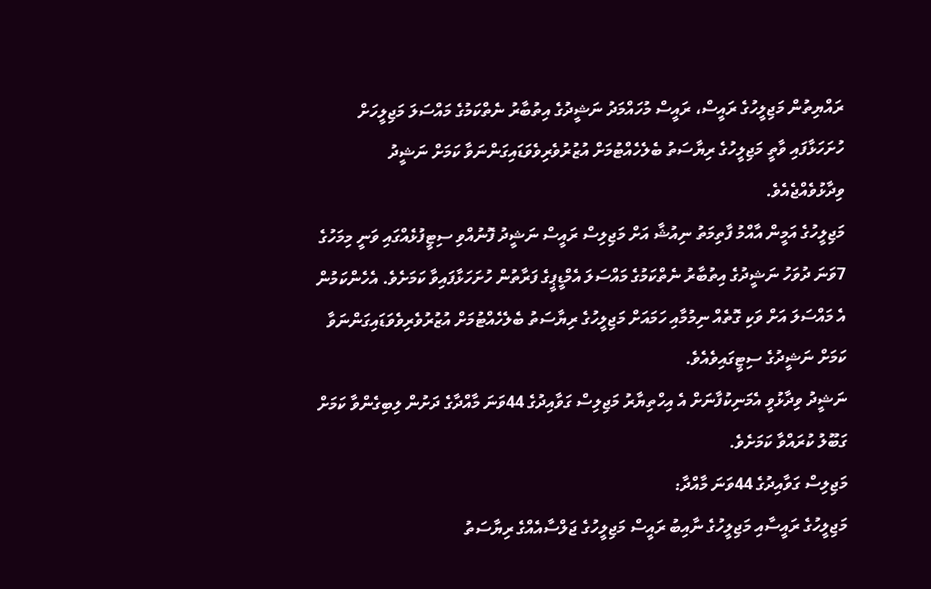ރައްޔިތުން މަޖިލީހުގެ ރައީސް، ރައީސް މުހައްމަދު ނަޝީދުގެ އިތުބާރު ނެތްކަމުގެ މައްސަލަ މަޖިލީހަށް ހުށަހަޅާފައި ވާތީ މަޖިލީހުގެ ރިޔާސަތު ބެލެހެއްޓުމަށް އުޒުރުވެރިވެވަޑައިގަންނަވާ ކަމަށް ނަޝީދު ވިދާޅުވެއްޖެއެވެ.
މަޖިލީހުގެ އަމީން އާއްމު ފާތިމަތު ނިއުޝާ އަށް މަޖިލިސް ރައީސް ނަޝީދު ފޮނުއްވި ސިޓީފުޅެއްގައި ވަނީ މިމަހުގެ 7ވަނަ ދުވަހު ނަޝީދުގެ އިތުބާރު ނެތްކަމުގެ މައްސަލަ އެމްޑީޕީގެ ފަރާތުން ހުށަހަޅާފައިވާ ކަމަށެވެ. އެހެންކަމުން އެ މައްސަލަ އަށް ވަކި ގޮތެއް ނިމުމާއި ހަމައަށް މަޖިލީހުގެ ރިޔާސަތު ބެލެހެއްޓުމަށް އުޒުރުވެރިވެވަޑައިގަންނަވާ ކަމަށް ނަޝީދުގެ ސިޓީގައިވެއެވެ.
ނަޝީދު ވިދާޅުވީ އެމަނިކުފާނަށް އެ އިހްތިޔާރު މަޖިލިސް ގަވާއިދުގެ 44ވަނަ މާއްދާގެ ދަށުން ލިބިގެންވާ ކަމަށް ގަބޫލު ކުރައްވާ ކަމަށެވެ.
މަޖިލިސް ގަވާއިދުގެ 44ވަނަ މާއްދާ:
މަޖިލީހުގެ ރައީސާއި މަޖިލީހުގެ ނާއިބު ރައީސް މަޖިލީހުގެ ޖަލްސާއެއްގެ ރިޔާސަތު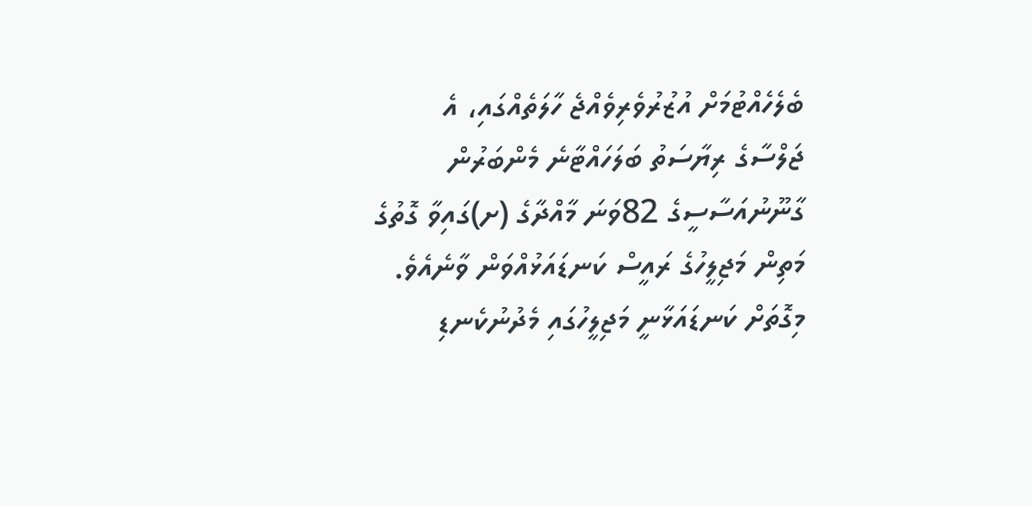ބެލެހެއްޓުމަށް އުޒުރުވެރިވެއްޖެ ހާލަތެއްގައި، އެ ޖަލްސާގެ ރިޔާސަތު ބަލަހައްޓާނެ މެންބަރުން ގާނޫނުއަސާސީގެ 82ވަނަ މާއްދާގެ (ށ)ގައިވާ ގޮތުގެ މަތިން މަޖިލީހުގެ ރައީސް ކަނޑައަޅުއްވަން ވާނެއެވެ. މިގޮތަށް ކަނޑައަޅާނީ މަޖިލީހުގައި މެދުނުކެނޑި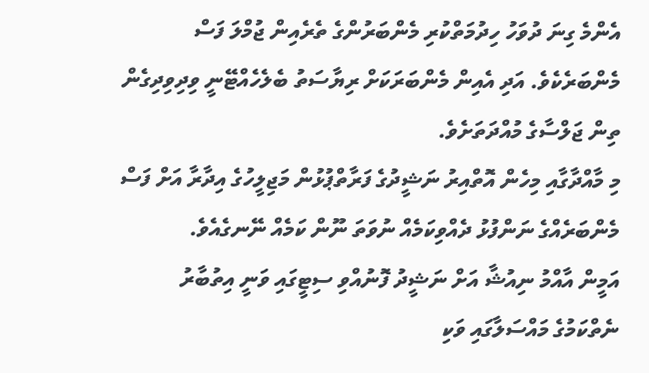އެންމެ ގިނަ ދުވަހު ހިދުމަތްކުރި މެންބަރުންގެ ތެރެއިން ޖުމްލަ ފަސް މެންބަރެކެވެ. އަދި އެއިން މެންބަރަކަށް ރިޔާސަތު ބެލެހެއްޓޭނީ ވިދިވިދިގެން ތިން ޖަލްސާގެ މުއްދަތަށެވެ.
މި މާއްދާގާއި މިހެން އޮތްއިރު ނަޝީދުގެ ފަރާތްޕުޅުން މަޖިލީހުގެ އިދާރާ އަށް ފަސް މެންބަރެއްގެ ނަންފުޅު ދެއްވިކަމެއް ނުވަތަ ނޫން ކަމެއް ނޭނގެއެވެ.
އަމީން އާއްމު ނިއުޝާ އަށް ނަޝީދު ފޮނުއްވި ސިޓީގައި ވަނީ އިތުބާރު ނެތްކަމުގެ މައްސަލާގައި ވަކި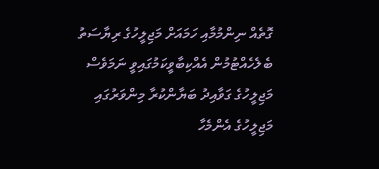ގޮތެއް ނިންމުމާއި ހަމައަށް މަޖިލީހުގެ ރިޔާސަތު ބެލެހެއްޓުމުން އެއްކިބާވީކަމުގައިވީ ނަމަވެސް މަޖިލީހުގެ ގަވާއިދު ބަޔާންކުރާ މިންވަރުގައި މަޖިލީހުގެ އެންމެހާ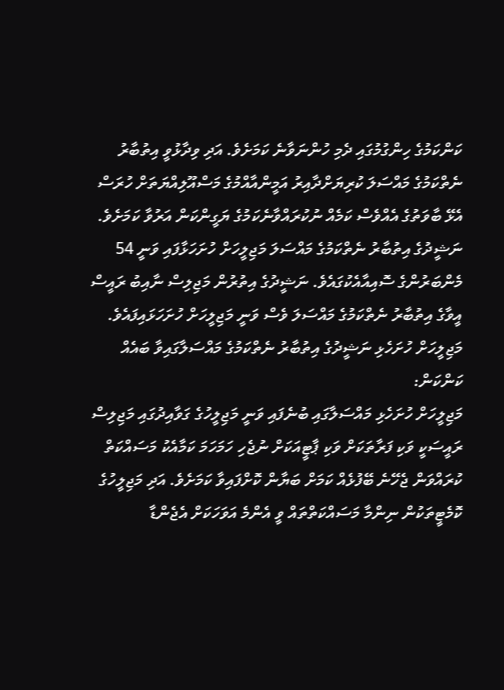ކަންކަމުގެ ހިންގުމުގައި ދެމި ހުންނަވާނެ ކަމަށެވެ. އަދި ވިދާޅުވީ އިތުބާރު ނެތްކަމުގެ މައްސަލަ ކުރިޔަށްދާއިރު އަމީންއާއްމުގެ މަސްއޫލިއްޔަތަށް ހުރަސް އެޅޭ ބާވަތުގެ އެއްވެސް ކަމެއް ނުކުރައްވާނެކަމުގެ ޔަގީންކަން އަރުވާ ކަމަށެވެ.
ނަޝީދުގެ އިތުބާރު ނެތްކަމުގެ މައްސަލަ މަޖިލީހަށް ހުށަހަޅާފައި ވަނީ 54 މެންބަރުންގެ ސޮއިއާއެކުގައެވެ. ނަޝީދުގެ އިތުރުން މަޖިލިސް ނާއިބު ރައީސް އީވާގެ އިތުބާރު ނެތްކަމުގެ މައްސަލަ ވެސް ވަނީ މަޖިލީހަށް ހުށަހަޅައިފައެވެ.
މަޖިލީހަށް ހުށަހެޅި ނަޝީދުގެ އިތުބާރު ނެތްކަމުގެ މައްސަލާގައިވާ ބައެއް ކަންކަން:
މަޖިލީހަށް ހުށަހެޅި މައްސަލާގައި ބުނެފައި ވަނީ މަޖިލީހުގެ ގަވާއިދުގައި މަޖިލިސް ރައީސަކީ ވަކި ފަރާތަކަށް ވަކި ޕާޓީއަކަށް ނުޖެހި ހަމަހަމަ ކަމާއެކު މަސައްކަތް ކުރައްވަން ޖެހޭނެ ބޭފުޅެއް ކަމަށް ބަޔާން ކޮށްފައިވާ ކަމަށެވެ. އަދި މަޖިލީހުގެ ކޮމެޓީތަކުން ނިންމާ މަސައްކަތްތައް ވީ އެންމެ އަވަހަކަށް އެޖެންޑާ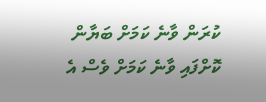ކުރަން ވާނެ ކަމަށް ބަޔާން ކޮށްފައި ވާނެ ކަމަށް ވެސް އެ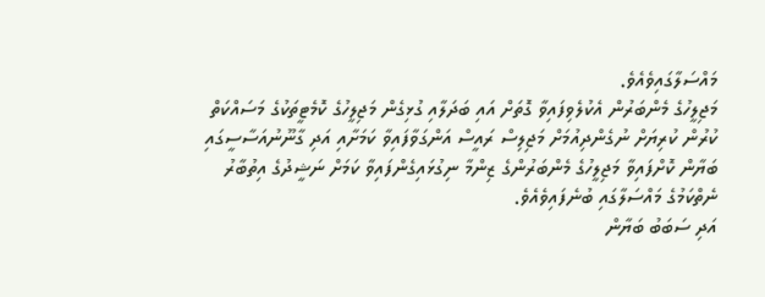މައްސަލާގައިވެއެވެ.
މަޖިލީހުގެ މެންބަރުން އެކުލެވިފައިވާ ގޮތަށް އައި ބަދަލާއި ގުޅިގެން މަޖިލީހުގެ ކޮމެޓީތަކުގެ މަސައްކަތް ކުރުން ކުރިޔަށް ނުގެންދިއުމަށް މަޖިލިސް ރައީސް އަންގަވާފައިވާ ކަމަށާއި އަދި ގާނޫނުއަސާސީގައި ބަޔާން ކޮށްފައިވާ މަޖިލީހުގެ މެންބަރުންގެ ޒިންމާ ނިގުޅައިގެންފައިވާ ކަމަށް ނަޝީދުގެ އިތުބާރު ނެތްކަމުގެ މައްސަލާގައި ބުނެފައިވެއެވެ.
އަދި ސަބަބު ބަޔާން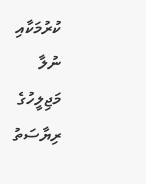ކުރުމަކާއި ނުލާ މަޖިލީހުގެ ރިޔާސަތު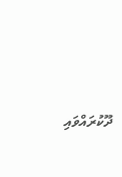ދޫކުރައްވައި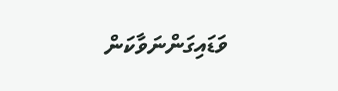ވަޑައިގަންނަވާކަން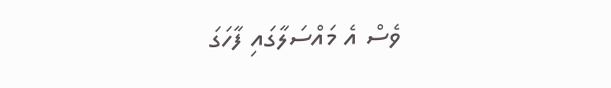ވެސް އެ މައްސަލާގައި ފާހަގަ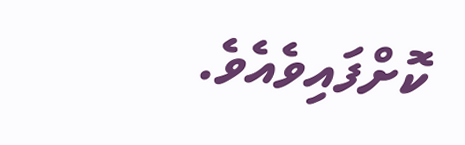ކޮށްފައިވެއެވެ.